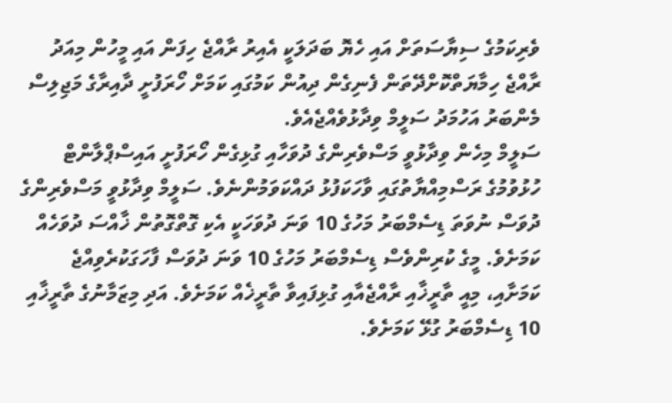ވެރިކަމުގެ ސިޔާސަތަށް އައި ހެޔޮ ބަދަލަކީ އެއިރު ރާއްޖެ ހިފަން އައި މީހުން މިއަދު ރާއްޖެ ހިމާޔަތްކޮށްދޭތަން ފެނިގެން ދިއުން ކަމުގައި ކަމަށް ހޯރަފުށީ ދާއިރާގެ މަޖިލިސް މެންބަރު އަހުމަދު ސަލީމް ވިދާޅުވެއްޖެއެވެ.
ސަލީމް މިހެން ވިދާޅުވީ މަސްވެރިންގެ ދުވަހާއި ގުޅިގެން ހޯރަފުށީ އައިސްޕްލާންޓް ހުޅުވުމުގެ ރަސްމިއްޔާތުގައި ވާހަކަފުޅު ދައްކަވަމުންނެވެ. ސަލީމް ވިދާޅުވީ މަސްވެރިންގެ ދުވަސް ނުވަތަ ޑިސެމްބަރު މަހުގެ 10 ވަނަ ދުވަހަކީ އެކި ގޮތްގޮތުން ޚާއްސަ ދުވަހެއް ކަމަށެވެ. މީގެ ކުރިންވެސް ޑިސެމްބަރު މަހުގެ 10 ވަނަ ދުވަސް ފާހަގަކުރެވިއްޖެ ކަމަށާއި، މިއީ ތާރީޚާއި ރާއްޖެއާއި ގުޅިފައިވާ ތާރީޚެއް ކަމަށެވެ. އަދި މިޒަމާނުގެ ތާރީޚާއި 10 ޑިސެމްބަރު ގުޅޭ ކަމަށެވެ.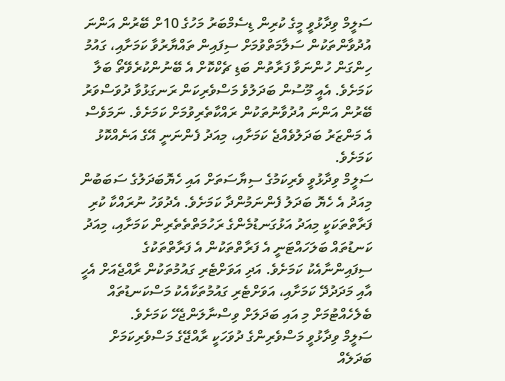ސަލީމް ވިދާޅުވީ މީގެ ކުރިން ޑިސެމްބަރު މަހުގެ 10ށް ބޭރުން އަންނަ އުދުވާންތަކުން ސަލާމަތްވުމަށް ސިފައިން ތައްޔާރުވާ ކަމަށާއި، ގައުމު ހިންގަން ހުންނަވާ ފަރާތުން ބަޑި ޗެކްކޮށް އެ ބޭނުންކުރެވޭތޯ ބަލާ ކަމަށެވެ. އެއީ މޫސުން ބަދަލުވެ މަސްވެރިކަން ރަނގަޅުވާ ދުވަސްވަރު ބޭރުން އަންނަ އުދުވާނުތަކުން ރައްކާތެރިވުމަށް ކަމަށެވެ. ނަމަވެސް އެ މަންޒަރު ބަދަލުވެއްޖެ ކަމަށާއި، މިއަދު ފެންނަނީ އޭގެ އަނެއްކޮޅު ކަމަށެވެ.
ސަލީމް ވިދާޅުވީ ވެރިކަމުގެ ސިޔާސަތަށް އައި ހެޔޮބަދަލުގެ ސަބަބުން މިއަދު އެ ހެޔޮ ބަދަލު ފެންނަމުންދާ ކަމަށެވެ. އެދުވަހު ނުރައްކާ ކުރި ފަރާތްތަކަކީ މިއަދު އަޅުގަނޑުމެންގެ ރަހުމަތްތެތެރިން ކަމަށާއި، މިއަދު ކަނޑުތައް ބަލަހައްޓަނީ އެ ފަރާތްތަކުން އެ ފަރާތްތަކުގެ ސިފައިންނާއެކު ކަމަށެވެ. އަދި އަވަށްޓެރި ގައުމުތަކުން ރާއްޖެއަށް އެހީ އާއި މަދަދުދޭ ކަމަށާއި، އަވަށްޓެރި ގައުމުތަކާއެކު މަސްކަނޑުތައް ބެލެހެއްޓުމަށް މި އައި ބަދަލަށް ވިސްނާލަންޖެހޭ ކަމަށެވެ.
ސަލީމް ވިދާޅުވީ މަސްވެރިންގެ ދުވަހަކީ ރާއްޖޭގެ މަސްވެރިކަމަށް ބަދަލެއް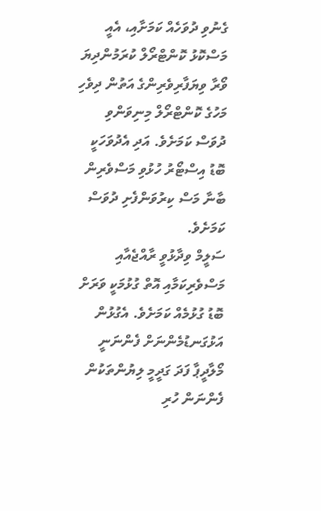ގެނުވި ދުވަހެއް ކަމަށާއި، އެއީ މަސްކޮޅު ކޮންޓްރޯލް ކުރަމުންދިޔަ ވޯރާ ވިޔަފާރިވެރިންގެ އަތުން ދިވެހި މަހުގެ ކޮންޓްރޯލް މިނިވަންވި ދުވަސް ކަމަށެވެ. އަދި އެދުވަހަކީ ބޮޑު އިސްޓޯރު ހުޅުވި މަސްވެރިން ބާނާ މަސް ކިރުވަންފެށި ދުވަސް ކަމަށެވެ.
ސަލީމް ވިދާޅުވީ ރާއްޖެއާއި މަސްވެރިކަމާއި އޮތް ގުޅުމަކީ ވަރަށް ބޮޑު ގުޅުމެއް ކަމަށެވެ. އެގުޅުން އަޅުގަނޑުމެންނަށް ފެންނަނީ މޯލާދީޕާ ފަދަ ގަދީމީ ލިޔުންތަކުން ފެންނަން ހުރި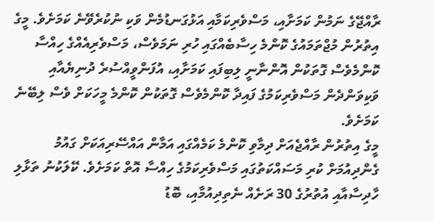ރާއްޖޭގެ ނަމުން ކަމަށާއި، މަސްވެރިކަމާއި އަޅުގަނޑުމެން ވަކި ނުކުރެވޭނެ ކަމަށެވެ. މީގެ އިތުރުން މުޖްތަމައުގެ ކޮންމެ ހިސާބެއްގައި ހުރި ނަމަވެސް، މަސްވެރިއެއްގެ ހިއްސާ ކޮންމެވެސް ގޮތަކުން އޮންނާނީ ލިބިފައި ކަމަށާއި، އުފަންވީއްސުރެ ދުނިޔެއާއި ވަކިވަންދެން މަސްވެރިކަމުގެ ފައިދާ ކޮންމެވެސް ގޮތަކުން ކޮންމެ މީހަކަށް ވެސް ލިބޭނެ ކަމަށެވެ.
މީގެ އިތުރުން ރާއްޖެއަށް ދިމާވި ކޮންމެ ކަމެއްގައި އަމާން އައްސޭރިއަކަށް ގައުމު ގެންދިއުމަށް ކުރި މަސައްކަތުގައި މަސްވެރިކަމުގެ ހިއްސާ އޮތް ކަމަށެވެ. ކޭލަކުނު ތަޅާލި ހާދިސާއާއި އުތުރުގެ 30 ރަށެއް ނެތިދިއުމާއި، ބޮޑު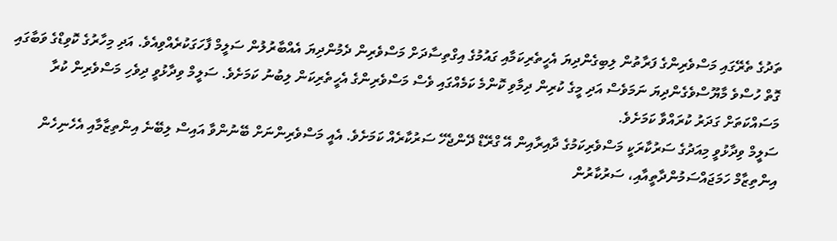ތަދުގެ ތެރޭގައި މަސްވެރިންގެ ފަރާތުން ލިބިގެންދިޔަ އެހީތެރިކަމާއި ގައުމުގެ އިގްތިސާދަށް މަސްވެރިން ދެމުންދިޔަ އެއްބާރުލުން ސަލީމް ފާހަގަކުރެއްވިއެވެ. އަދި މިހާރުގެ ކޮވިޑްގެ ވަބާގައި ގޮތް ހުސްވެ މާޔޫސްވެގެންދިޔަ ނަމަވެސް އަދި މީގެ ކުރިން ދިމާވި ކޮންމެ ކަމެއްގައި ވެސް މަސްވެރިންގެ އެހީތެރިކަން ލިބުނު ކަމަށެވެ. ސަލީމް ވިދާޅުވީ ދިވެހި މަސްވެރިން ކުރާ މަސައްކަތަށް ގަދަރު ކުރައްވާ ކަމަށެވެ.
ސަލީމް ވިދާޅުވީ މިއަދުގެ ސަރުކާރަކީ މަސްވެރިކަމުގެ ދާއިރާއިން އޭ ގްރޭޑް ދޭންޖެހޭ ސަރުކާރެއް ކަމަށެވެ. އެއީ މަސްވެރިންނަށް ބޭނުންވާ އައިސް ލިބޭނެ އިންތިޒާމާއި އެހެނިހެން އިންތިޒާމް ހަމަޖައްސަމުންދާތީއާއި، ސަރުކާރުން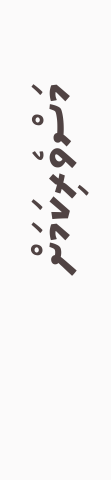މަސްވެރިކަމަށް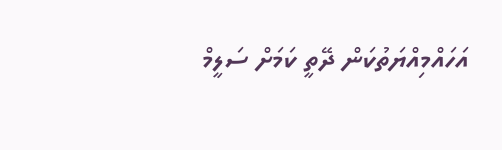އަހައްމިއްޔަތުކަން ދޭތީ ކަމަށް ސަލީމް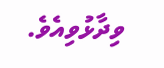ވިދާޅުވިއެވެ.